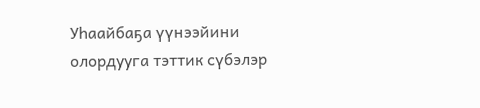Уһаайбаҕа үүнээйини олордууга тэттик сүбэлэр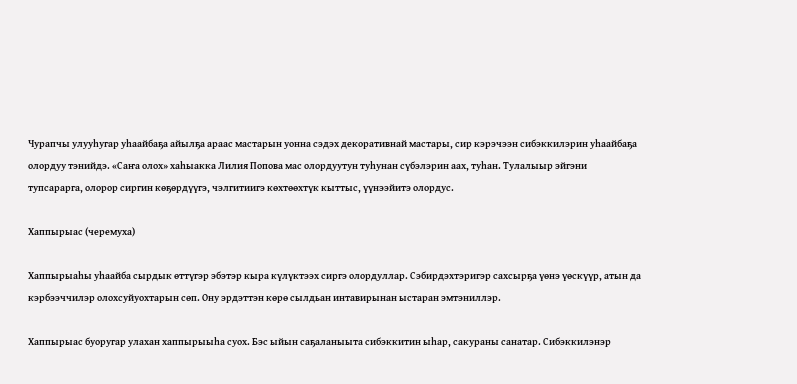Чурапчы улууһугар уһаайбаҕа айылҕа араас мастарын уонна сэдэх декоративнай мастары, сир кэрэчээн сибэккилэрин уһаайбаҕа олордуу тэнийдэ. «Саҥа олох» хаһыакка Лилия Попова мас олордуутун туһунан сүбэлэрин аах, туһан. Тулалыыр эйгэни тупсарарга, олорор сиргин көҕөрдүүгэ, чэлгитиигэ көхтөөхтүк кыттыс, үүнээйитэ олордус.

Хаппырыас (черемуха)

Хаппырыаһы уһаайба сырдык өттүгэр эбэтэр кыра күлүктээх сиргэ олордуллар. Сэбирдэхтэригэр сахсырҕа үөнэ үөскүүр, атын да кэрбээччилэр олохсуйуохтарын сөп. Ону эрдэттэн көрө сылдьан интавирынан ыстаран эмтэниллэр.

Хаппырыас буоругар улахан хаппырыыһа суох. Бэс ыйын саҕаланыыта сибэккитин ыһар, сакураны санатар. Сибэккилэнэр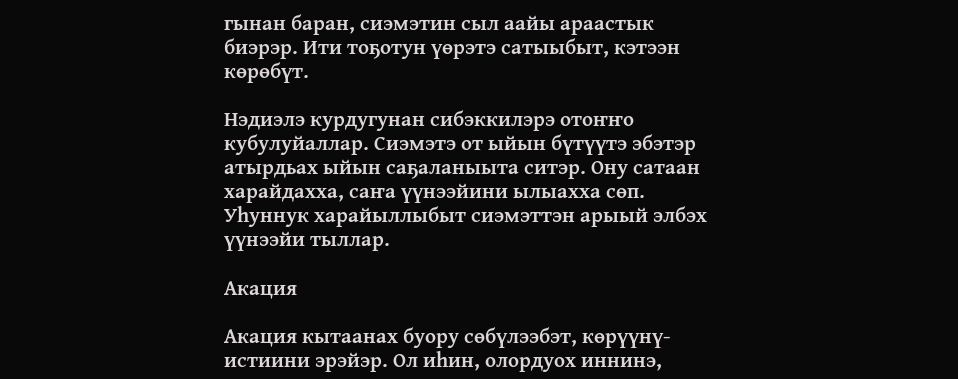гынан баран, сиэмэтин сыл аайы араастык биэрэр. Ити тоҕотун үөрэтэ сатыыбыт, кэтээн көрөбүт.

Нэдиэлэ курдугунан сибэккилэрэ отоҥҥо кубулуйаллар. Сиэмэтэ от ыйын бүтүүтэ эбэтэр атырдьах ыйын саҕаланыыта ситэр. Ону сатаан харайдахха, саҥа үүнээйини ылыахха сөп. Уһуннук харайыллыбыт сиэмэттэн арыый элбэх үүнээйи тыллар.

Акация

Акация кытаанах буору сөбүлээбэт, көрүүнү-истиини эрэйэр. Ол иһин, олордуох иннинэ,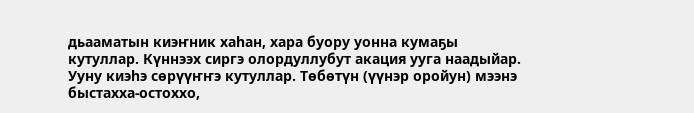дьааматын киэҥник хаһан, хара буору уонна кумаҕы кутуллар. Күннээх сиргэ олордуллубут акация ууга наадыйар. Ууну киэһэ сөрүүҥҥэ кутуллар. Төбөтүн (үүнэр оройун) мээнэ быстахха-остоххо,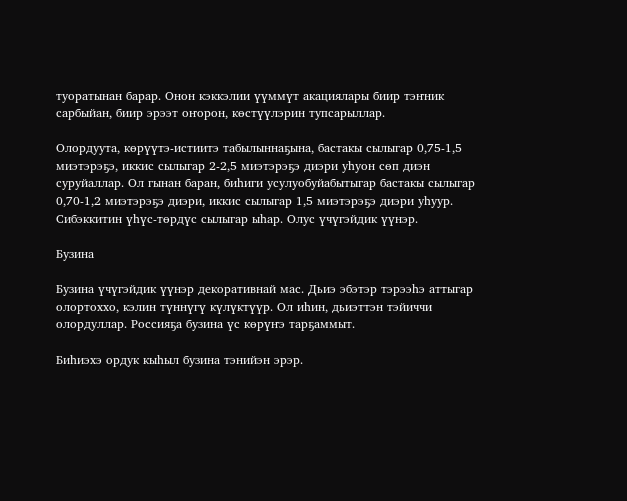туоратынан барар. Онон кэккэлии үүммүт акациялары биир тэҥник сарбыйан, биир эрээт оҥорон, көстүүлэрин тупсарыллар.

Олордуута, көрүүтэ-истиитэ табылыннаҕына, бастакы сылыгар 0,75-1,5 миэтэрэҕэ, иккис сылыгар 2-2,5 миэтэрэҕэ диэри уһуон сөп диэн суруйаллар. Ол гынан баран, биһиги усулуобуйабытыгар бастакы сылыгар 0,70-1,2 миэтэрэҕэ диэри, иккис сылыгар 1,5 миэтэрэҕэ диэри уһуур. Сибэккитин үһүс-төрдүс сылыгар ыһар. Олус үчүгэйдик үүнэр.

Бузина

Бузина үчүгэйдик үүнэр декоративнай мас. Дьиэ эбэтэр тэрээһэ аттыгар олортоххо, кэлин түннүгү күлүктүүр. Ол иһин, дьиэттэн тэйиччи олордуллар. Россияҕа бузина үс көрүҥэ тарҕаммыт.

Биһиэхэ ордук кыһыл бузина тэнийэн эрэр.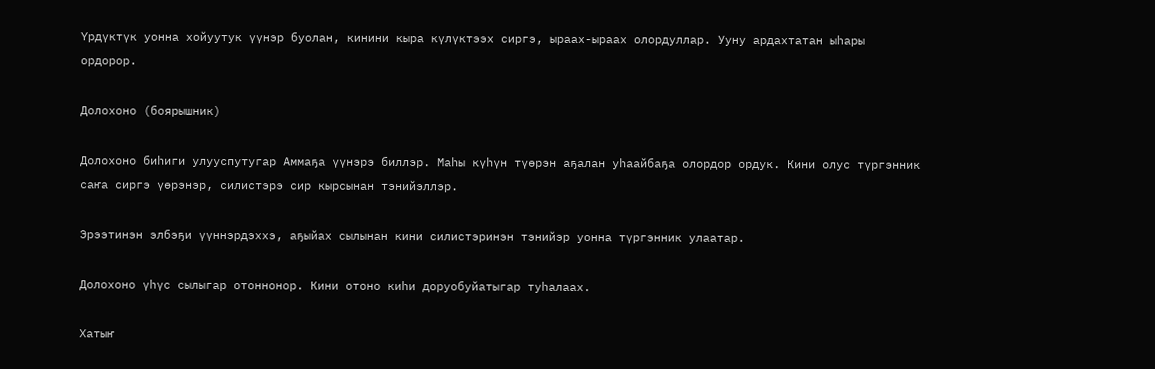Үрдүктүк уонна хойуутук үүнэр буолан, кинини кыра күлүктээх сиргэ, ыраах-ыраах олордуллар. Ууну ардахтатан ыһары ордорор.

Долохоно (боярышник)

Долохоно биһиги улууспутугар Аммаҕа үүнэрэ биллэр. Маһы күһүн түөрэн аҕалан уһаайбаҕа олордор ордук. Кини олус түргэнник саҥа сиргэ үөрэнэр, силистэрэ сир кырсынан тэнийэллэр.

Эрээтинэн элбэҕи үүннэрдэххэ, аҕыйах сылынан кини силистэринэн тэнийэр уонна түргэнник улаатар.

Долохоно үһүс сылыгар отоннонор. Кини отоно киһи доруобуйатыгар туһалаах.

Хатыҥ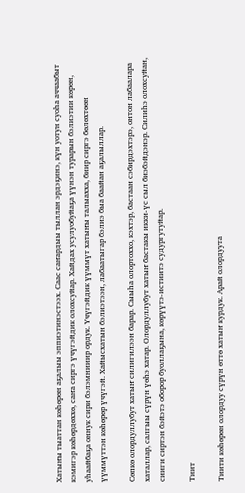Хатыҥы тыаттан көһөрөн аҕалыы эппиэтинэстээх. Саас саҥардыы тыллан эрдэҕинэ, күн уотун суоһа аччаабыт кэмигэр көһөрдөххө, саҥа сиргэ үчүгэйдик олохсуйар. Хайдах усулуобуйаҕа үүнэн турарын бэлиэтии көрөн, уһаайбаҕа оннук сири бэлэмнииир ордук. Үчүгэйдик үүммүт хатыҥы талыахха, биир сиргэ бөлөхтөөн үүммүттэн көһөрөр үчүгэй. Хайысхатын бэлиэтээн, лабаатыгар бэлиэ быа баайан аҕалыллар.

Сөпкө олордуллубут хатыҥ силигилээн барар. Сыыһа олортоххо, кэхтэр, бастаан сэбирдэхтэрэ, онтон лабаалара хаталлар, салгыы сүрүн үөһэ хатар. Олордуллубут хатыҥ бастакы икки-үс сыл биэбэйдэнэр. Силиһэ олохсуйан, сииги сиртэн бэйэтэ оборор буоллаҕына, көрүүтэ-истиитэ судургутуйар.

Тиит

Тиити көһөрөн олордуу сүрүн өттө хатыҥ курдук. Арай олордуута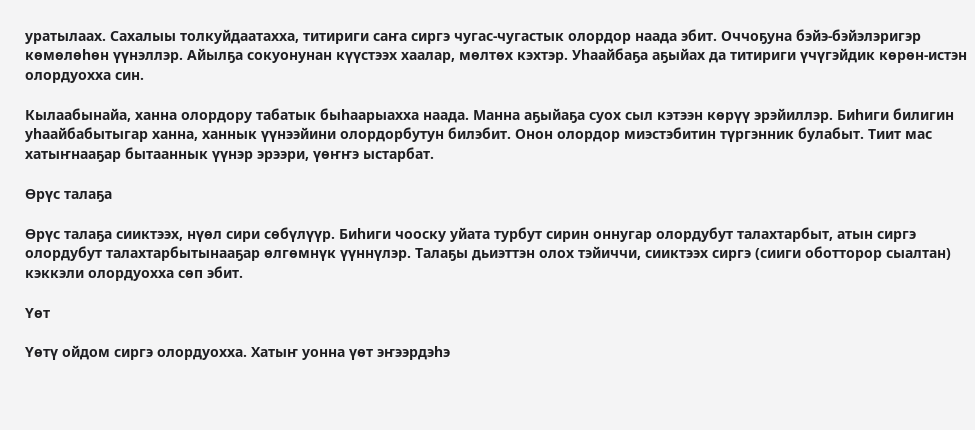уратылаах. Сахалыы толкуйдаатахха, титириги саҥа сиргэ чугас-чугастык олордор наада эбит. Оччоҕуна бэйэ-бэйэлэригэр көмөлөһөн үүнэллэр. Айылҕа сокуонунан күүстээх хаалар, мөлтөх кэхтэр. Уһаайбаҕа аҕыйах да титириги үчүгэйдик көрөн-истэн олордуохха син.

Кылаабынайа, ханна олордору табатык быһаарыахха наада. Манна аҕыйаҕа суох сыл кэтээн көрүү эрэйиллэр. Биһиги билигин уһаайбабытыгар ханна, ханнык үүнээйини олордорбутун билэбит. Онон олордор миэстэбитин түргэнник булабыт. Тиит мас хатыҥнааҕар бытааннык үүнэр эрээри, үөҥҥэ ыстарбат.

Өрүс талаҕа

Өрүс талаҕа сииктээх, нүөл сири сөбүлүүр. Биһиги чооску уйата турбут сирин оннугар олордубут талахтарбыт, атын сиргэ олордубут талахтарбытынааҕар өлгөмнүк үүннүлэр. Талаҕы дьиэттэн олох тэйиччи, сииктээх сиргэ (сииги оботторор сыалтан) кэккэли олордуохха сөп эбит.

Үөт

Үөтү ойдом сиргэ олордуохха. Хатыҥ уонна үөт эҥээрдэһэ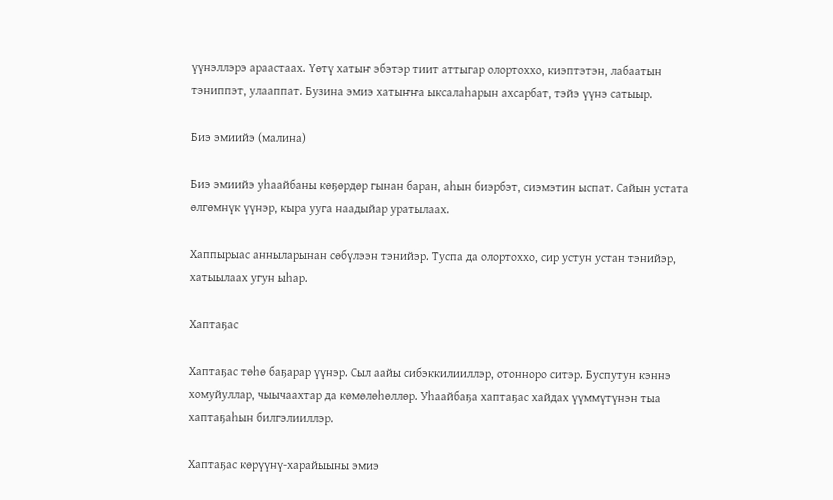үүнэллэрэ араастаах. Үөтү хатыҥ эбэтэр тиит аттыгар олортоххо, киэптэтэн, лабаатын тэниппэт, улааппат. Бузина эмиэ хатыҥҥа ыксалаһарын ахсарбат, тэйэ үүнэ сатыыр.

Биэ эмиийэ (малина)

Биэ эмиийэ уһаайбаны көҕөрдөр гынан баран, аһын биэрбэт, сиэмэтин ыспат. Сайын устата өлгөмнүк үүнэр, кыра ууга наадыйар уратылаах.

Хаппырыас анныларынан сөбүлээн тэнийэр. Туспа да олортоххо, сир устун устан тэнийэр, хатыылаах угун ыһар.

Хаптаҕас

Хаптаҕас төһө баҕарар үүнэр. Сыл аайы сибэккилииллэр, отонноро ситэр. Буспутун кэннэ хомуйуллар, чыычаахтар да көмөлөһөллөр. Уһаайбаҕа хаптаҕас хайдах үүммүтүнэн тыа хаптаҕаһын билгэлииллэр.

Хаптаҕас көрүүнү-харайыыны эмиэ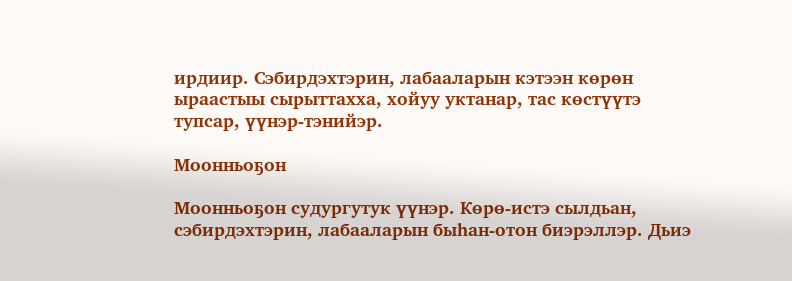ирдиир. Сэбирдэхтэрин, лабааларын кэтээн көрөн ыраастыы сырыттахха, хойуу уктанар, тас көстүүтэ тупсар, үүнэр-тэнийэр.

Моонньоҕон

Моонньоҕон судургутук үүнэр. Көрө-истэ сылдьан, сэбирдэхтэрин, лабааларын быһан-отон биэрэллэр. Дьиэ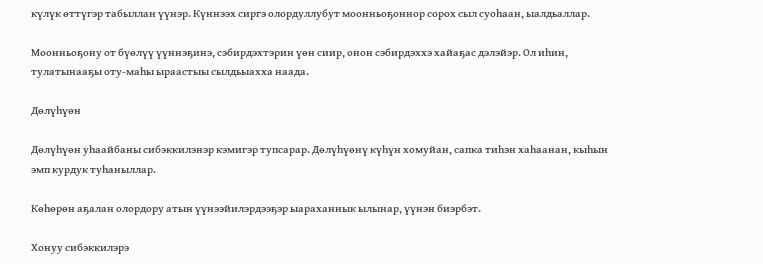күлүк өттүгэр табыллан үүнэр. Күннээх сиргэ олордуллубут моонньоҕоннор сорох сыл суоһаан, ыалдьаллар.

Моонньоҕону от бүөлүү үүннэҕинэ, сэбирдэхтэрин үөн сиир, онон сэбирдэххэ хайаҕас дэлэйэр. Ол иһин, тулатынааҕы оту-маһы ыраастыы сылдьыахха наада.

Дөлүһүөн

Дөлүһүөн уһаайбаны сибэккилэнэр кэмигэр тупсарар. Дөлүһүөнү күһүн хомуйан, сапка тиһэн хаһаанан, кыһын эмп курдук туһаныллар.

Көһөрөн аҕалан олордору атын үүнээйилэрдээҕэр ыараханнык ылынар, үүнэн биэрбэт.

Хонуу сибэккилэрэ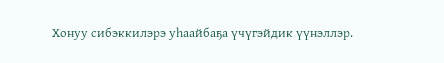Хонуу сибэккилэрэ уһаайбаҕа үчүгэйдик үүнэллэр.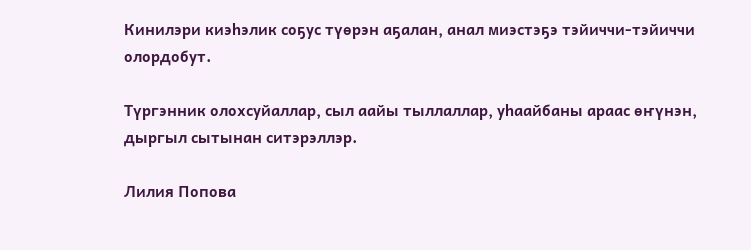Кинилэри киэһэлик соҕус түөрэн аҕалан, анал миэстэҕэ тэйиччи-тэйиччи олордобут.

Түргэнник олохсуйаллар, сыл аайы тыллаллар, уһаайбаны араас өҥүнэн, дыргыл сытынан ситэрэллэр.

Лилия Попова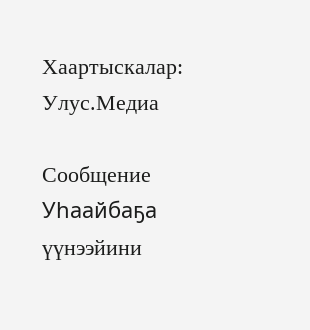Хаартыскалар: Улус.Медиа

Сообщение Уһаайбаҕа үүнээйини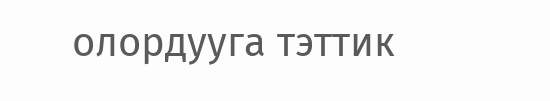олордууга тэттик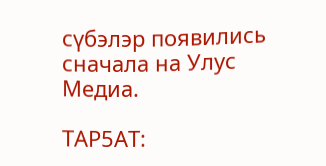сүбэлэр появились сначала на Улус Медиа.

ТАР5АТ: